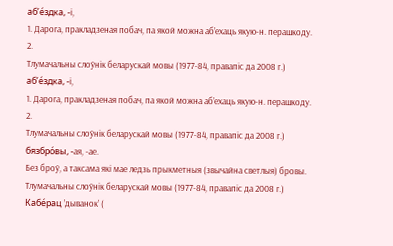аб’е́здка, ‑і,
1. Дарога, пракладзеная побач, па якой можна аб’ехаць якую‑н. перашкоду.
2.
Тлумачальны слоўнік беларускай мовы (1977-84, правапіс да 2008 г.)
аб’е́здка, ‑і,
1. Дарога, пракладзеная побач, па якой можна аб’ехаць якую‑н. перашкоду.
2.
Тлумачальны слоўнік беларускай мовы (1977-84, правапіс да 2008 г.)
бязбро́вы, ‑ая, ‑ае.
Без броў, а таксама які мае ледзь прыкметныя (звычайна светлыя) бровы.
Тлумачальны слоўнік беларускай мовы (1977-84, правапіс да 2008 г.)
Кабе́рац ’дыванок’ (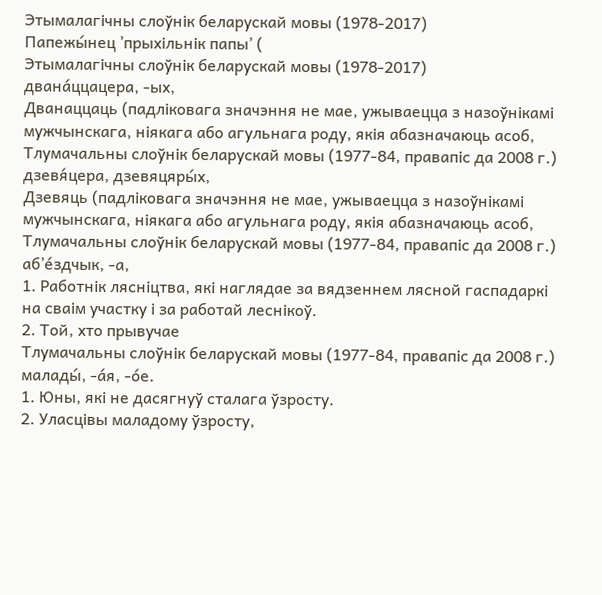Этымалагічны слоўнік беларускай мовы (1978-2017)
Папежы́нец ’прыхільнік папы’ (
Этымалагічны слоўнік беларускай мовы (1978-2017)
двана́ццацера, ‑ых,
Дванаццаць (падліковага значэння не мае, ужываецца з назоўнікамі мужчынскага, ніякага або агульнага роду, якія абазначаюць асоб,
Тлумачальны слоўнік беларускай мовы (1977-84, правапіс да 2008 г.)
дзевя́цера, дзевяцяры́х,
Дзевяць (падліковага значэння не мае, ужываецца з назоўнікамі мужчынскага, ніякага або агульнага роду, якія абазначаюць асоб,
Тлумачальны слоўнік беларускай мовы (1977-84, правапіс да 2008 г.)
аб’е́здчык, ‑а,
1. Работнік лясніцтва, які наглядае за вядзеннем лясной гаспадаркі на сваім участку і за работай леснікоў.
2. Той, хто прывучае
Тлумачальны слоўнік беларускай мовы (1977-84, правапіс да 2008 г.)
малады́, -а́я, -о́е.
1. Юны, які не дасягнуў сталага ўзросту.
2. Уласцівы маладому ўзросту,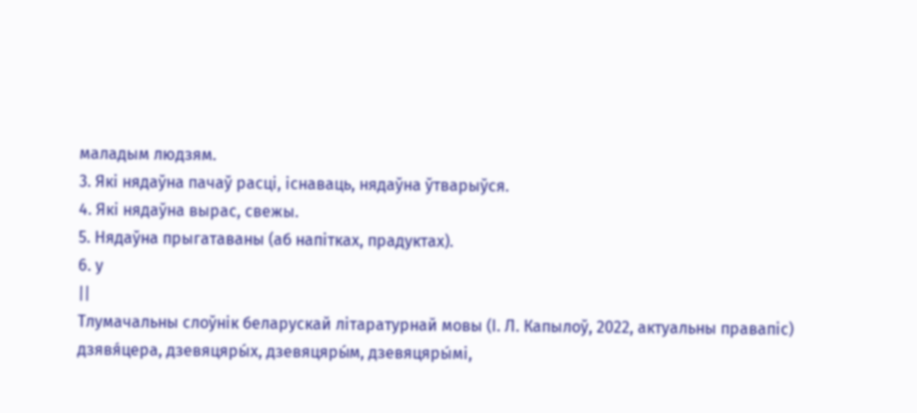маладым людзям.
3. Які нядаўна пачаў расці, існаваць, нядаўна ўтварыўся.
4. Які нядаўна вырас, свежы.
5. Нядаўна прыгатаваны (аб напітках, прадуктах).
6. у
||
Тлумачальны слоўнік беларускай літаратурнай мовы (І. Л. Капылоў, 2022, актуальны правапіс)
дзявя́цера, дзевяцяры́х, дзевяцяры́м, дзевяцяры́мі,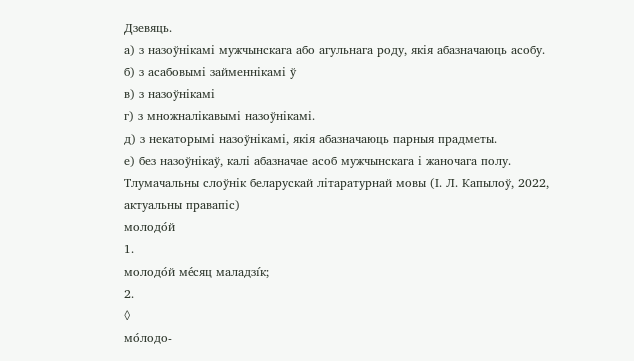Дзевяць.
а) з назоўнікамі мужчынскага або агульнага роду, якія абазначаюць асобу.
б) з асабовымі займеннікамі ў
в) з назоўнікамі
г) з множналікавымі назоўнікамі.
д) з некаторымі назоўнікамі, якія абазначаюць парныя прадметы.
е) без назоўнікаў, калі абазначае асоб мужчынскага і жаночага полу.
Тлумачальны слоўнік беларускай літаратурнай мовы (І. Л. Капылоў, 2022, актуальны правапіс)
молодо́й
1.
молодо́й ме́сяц маладзі́к;
2.
◊
мо́лодо-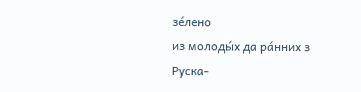зе́лено
из молоды́х да ра́нних з
Руска-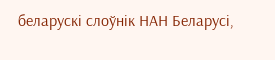беларускі слоўнік НАН Беларусі,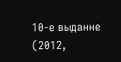10-е выданне (2012,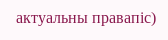актуальны правапіс)